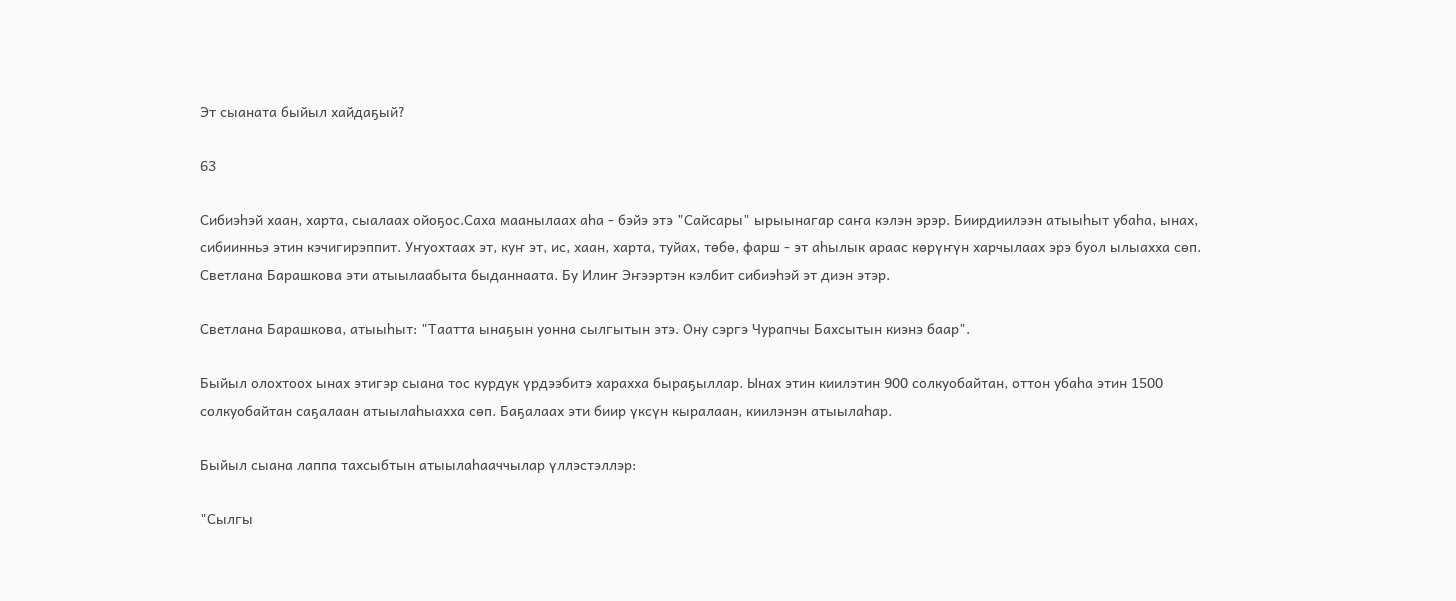Эт сыаната быйыл хайдаҕый?

63

Сибиэһэй хаан, харта, сыалаах ойоҕос.Саха маанылаах аһа - бэйэ этэ "Сайсары" ырыынагар саҥа кэлэн эрэр. Биирдиилээн атыыһыт убаһа, ынах, сибиинньэ этин кэчигирэппит. Уҥуохтаах эт, куҥ эт, ис, хаан, харта, туйах, төбө, фарш - эт аһылык араас көрүҥүн харчылаах эрэ буол ылыахха сөп. Светлана Барашкова эти атыылаабыта быданнаата. Бу Илиҥ Эҥээртэн кэлбит сибиэһэй эт диэн этэр.

Светлана Барашкова, атыыһыт: "Таатта ынаҕын уонна сылгытын этэ. Ону сэргэ Чурапчы Бахсытын киэнэ баар".

Быйыл олохтоох ынах этигэр сыана тос курдук үрдээбитэ харахха быраҕыллар. Ынах этин киилэтин 900 солкуобайтан, оттон убаһа этин 1500 солкуобайтан саҕалаан атыылаһыахха сөп. Баҕалаах эти биир үксүн кыралаан, киилэнэн атыылаһар.

Быйыл сыана лаппа тахсыбтын атыылаһааччылар үллэстэллэр:

"Сылгы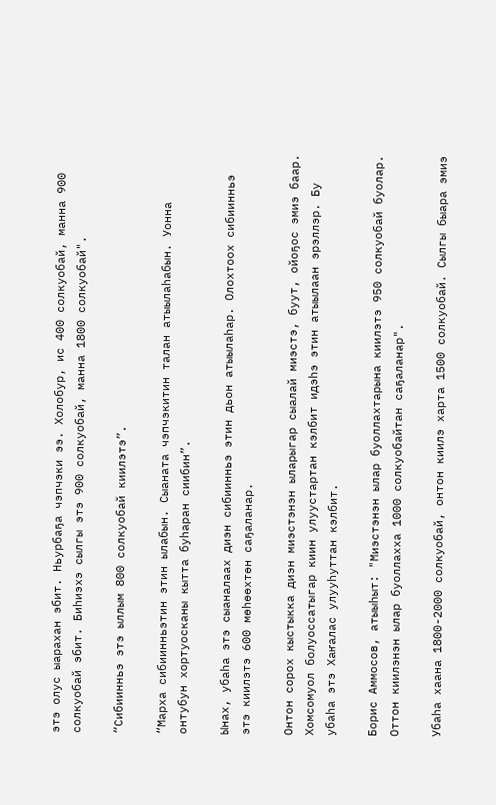этэ олус ыарахан эбит. Ньурбаҕа чэпчэки ээ. Холобур, ис 400 солкуобай, манна 900 солкуобай эбит. Биһиэхэ сылгы этэ 900 солкуобай, манна 1800 солкуобай".

“Сибиинньэ этэ ыллым 800 солкуобай киилэтэ”.

“Марха сибиинньэтин этин ылабын. Сыаната чэпчэкитин талан атыылаһабын. Уонна онтубун хортуосканы кытта буһаран сиибин”.

Ынах, убаһа этэ сыаналаах диэн сибиинньэ этин дьон атыылаһар. Олохтоох сибиинньэ этэ киилэтэ 600 мөһөөхтөн саҕаланар.

Онтон сорох кыстыкка диэн миэстэнэн ыларыгар сыалай миэстэ, буут, ойоҕос эмиэ баар.  Хомсомуол болуоссатыгар киин улуустартан кэлбит идэһэ этин атыылаан эрэллэр. Бу убаһа этэ Хаҥалас улууһуттан кэлбит.

Борис Аммосов, атыыһыт: "Миэстэнэн ылар буоллахтарына киилэтэ 950 солкуобай буолар. Оттон киилэнэн ылар буоллахха 1000 солкуобайтан саҕаланар".

Убаһа хаана 1800-2000 солкуобай, онтон киилэ харта 1500 солкуобай. Сылгы быара эмиэ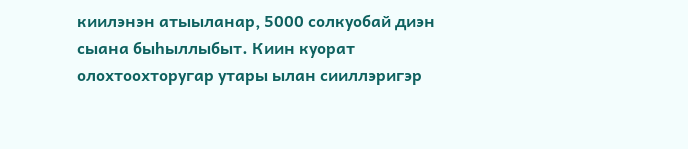киилэнэн атыыланар, 5000 солкуобай диэн сыана быһыллыбыт. Киин куорат олохтоохторугар утары ылан сииллэригэр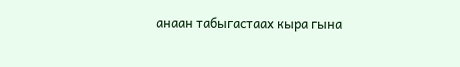анаан табыгастаах кыра гына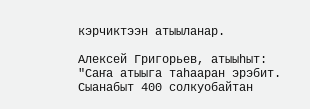кэрчиктээн атыыланар.

Алексей Григорьев, атыыһыт: "Саҥа атыыга таһааран эрэбит. Сыанабыт 400 солкуобайтан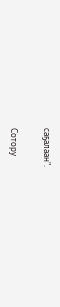саҕалаан".

Сотору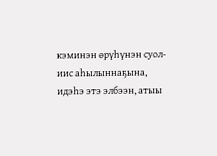кэминэн өрүһүнэн суол-иис аһылыннаҕына, идэһэ этэ элбээн, атыы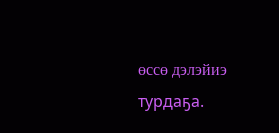өссө дэлэйиэ турдаҕа.